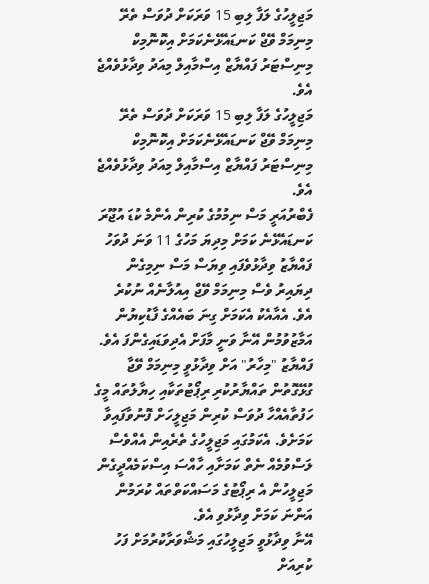މަޖިލީހުގެ ލަފާ ލިބި 15 ވަރަކަށް ދުވަސް ތެރޭ މިނިމަމް ވޭޖް ކަނޑައެޅޭނެކަމަށް އިކޮނޮމިކް މިނިސްޓަރު ފައްޔާޒް އިސްމާއިލް މިއަދު ވިދާޅުވެއްޖެ އެވެ.
މަޖިލީހުގެ ލަފާ ލިބި 15 ވަރަކަށް ދުވަސް ތެރޭ މިނިމަމް ވޭޖް ކަނޑައެޅޭނެކަމަށް އިކޮނޮމިކް މިނިސްޓަރު ފައްޔާޒް އިސްމާއިލް މިއަދު ވިދާޅުވެއްޖެ އެވެ.
ފެބްރުއަރީ މަސް ނިމުމުގެ ކުރިން އެންމެ ކުޑަ އުޖޫރަ ކަނޑައެޅޭނެ ކަމަށް މިދިޔަ މަހުގެ 11 ވަނަ ދުވަހު ފައްޔާޒު ވިދާޅުވެފައި ވިޔަސް މަސް ނިމިގެން ދިޔައިރު ވެސް މިނިމަމް ވޭޖް އިއުލާނެއް ނުކުރެ އެވެ. އެއާއެކު އެކަމަށް ގިނަ ބައެއްގެ ފާޑުކިޔުން އަމާޒުވުމުން އޭނާ ވަނީ މާފަށް އެދިވަޑައިގެންފަ އެވެ.
ފައްޔާޒު "މިހާރު" އަށް ވިދާޅުވީ މިނިމަމް ވޭޖާ ގުޅޭގޮތުން ތައްޔާރުކުރި ރިޕޯޓުތަކާއި ހިޔާލުތައް މީގެ ހަފުތާއެއްހާ ދުވަސް ކުރިން މަޖިލީހަށް ފޮނުވާފައިވާ ކަމަށެވެ. އެކަމުގައި މަޖިލީހުގެ ތެރެއިން އެއްވެސް ލަސްވުމެއް ނެތް ކަމަށާއި ހާއްސަ އިސްކަމެއްދީގެން މަޖިލީހުން އެ ރިޕޯޓުގެ މަސައްކަތްތައް ކުރަމުން އަންނަ ކަމަށް ވިދާޅުވި އެވެ.
އޭނާ ވިދާޅުވީ މަޖިލީހުގައި މަޝްވަރާކުރުމަށް ފަހު ކުރިއަށް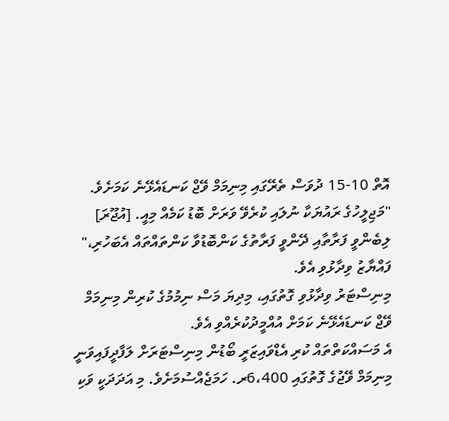އޮތް 10-15 ދުވަސް ތެރޭގައި މިނިމަމް ވޭޖް ކަނޑައެޅޭނެ ކަމަށެވެ.
"މަޖިލީހުގެ ރައުޔަކާ ނުލައި ކުރެވޭ ވަރަށް ބޮޑު ކަމެއް މިއީ. [އުޖޫރަ] ލިބެންވީ ފަރާތާއި ދޭންވީ ފަރާތުގެ ކަންބޮޑުވާ ކަންތައްތައް އެބަހުރި،" ފައްޔާޒު ވިދާޅުވި އެވެ.
މިނިސްޓަރު ވިދާޅުވި ގޮތުގައި، މިދިޔަ މަސް ނިމުމުގެ ކުރިން މިނިމަމް ވޭޖް ކަނޑައެޅޭނެ ކަމަށް އުއްމީދުކުރެއްވި އެވެ.
އެ މަސައްކަތްތައް ކުރި އެޑްވައިޒަރީ ބޯޑުން މިނިސްޓަރަށް ލަފާދީފައިވަނީ މިނިމަމް ވޭޖުގެ ގޮތުގައި 6،400ރ. ހަމަޖެއްސުމަށެވެ. މި އަދަދަކީ ވަކި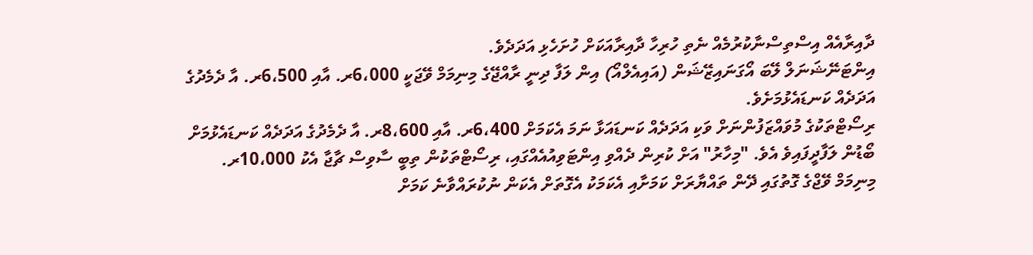ދާއިރާއެއް އިސްތިސްނާކުރުމެއް ނެތި ހުރިހާ ދާއިރާއަކަށް ހުށަހެޅި އަދަދެވެ.
އިންޓަނޭޝަނަލް ލޭބަ އޯގަނައިޒޭޝަން (އައިއެލްއޯ) އިން ލަފާ ދިނީ ރާއްޖޭގެ މިނިމަމް ވޭޖަކީ 6،000ރ. އާއި 6،500ރ. އާ ދެމެދުގެ އަދަދެއް ކަނޑައެޅުމަށެވެ.
ރިސޯޓްތަކުގެ މުވައްޒަފުންނަށް ވަކި އަދަދެއް ކަނޑައަޅާ ނަމަ އެކަމަށް 6،400ރ. އާއި 8،600ރ. އާ ދެމެދުގެ އަދަދެއް ކަނޑައެޅުމަށް ބޯޑުން ލަފާދީފައިވެ އެވެ. "މިހާރު" އަށް ކުރިން ދެއްވި އިންޓަވިއުއެއްގައި، ރިސޯޓްތަކުން ތިބީ ސާވިސް ޗާޖާ އެކު 10،000ރ. މިނިމަމް ވޭޖްގެ ގޮތުގައި ދޭން ތައްޔާރަށް ކަމަށާއި އެކަމަކު އެގޮތަށް އެކަން ނުކުރައްވާނެ ކަމަށް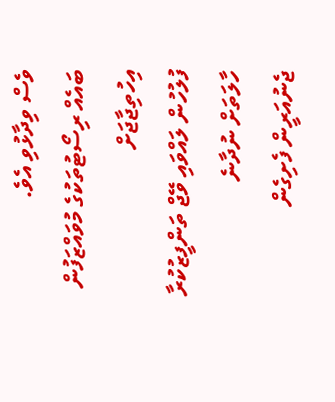ވެސް ވިދާޅުވި އެވެ.
ބައެއް ރިސޯޓުތަކުގެ މުވައްޒަފުން އިހުތިޖާޖަށް
ފުލުހުން ލައްވައި ވޭޖް ތަންފީޒުކުރާ ހާލަތަށް ނުދާނެ
ޖެނުއަރީން ފެށިގެން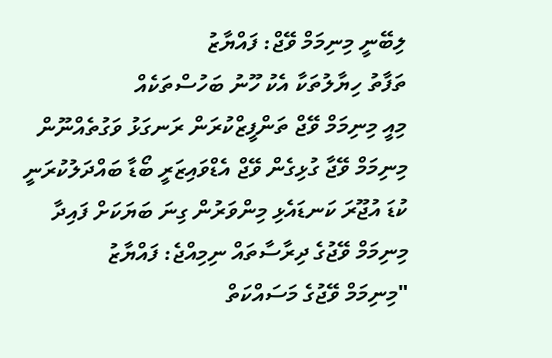ލިބޭނީ މިނިމަމް ވޭޖް: ފައްޔާޒު
ތަފާތު ހިޔާލުތަކާ އެކު ހޫނު ބަހުސްތަކެއް
މިއީ މިނިމަމް ވޭޖް ތަންފީޒްކުރަން ރަނގަޅު ވަގުތެއްނޫން
މިނިމަމް ވޭޖާ ގުޅިގެން ވޭޖް އެޑްވައިޒަރީ ބޯޑާ ބައްދަލުކުރަނީ
ކުޑަ އުޖޫރަ ކަނޑައެޅި މިންވަރުން ގިނަ ބަޔަކަށް ފައިދާ
މިނިމަމް ވޭޖުގެ ދިރާސާތައް ނިމިއްޖެ: ފައްޔާޒު
"މިނިމަމް ވޭޖުގެ މަސައްކަތް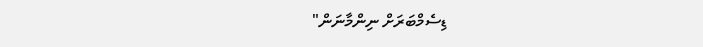ޑިސެމްބަރަށް ނިންމާނަން"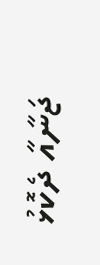ޖަނާއާ ދެކޮޅު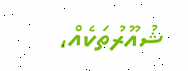ޝުއޫރުތަކެއް،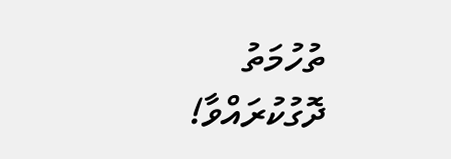ތުހުމަތު ދޮގުކުރައްވާ!